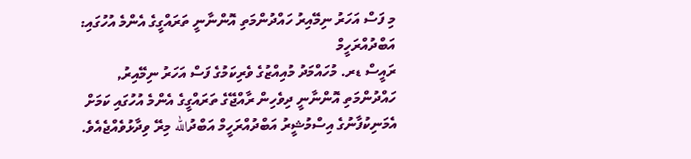މި ފަސް އަހަރު ނިމޭއިރު ހައްދުންމަތި އޮންނާނީ ތަރައްގީގެ އެންމެ އުހުގައި: އަބްދުއްރަހީމް
ރައީސް ޑރ. މުހައްމަދު މުއިއްޒުގެ ވެރިކަމުގެ ފަސް އަހަރު ނިމޭއިރު, ހައްދުންމަތި އޮންނާނީ ދިވެހިން ރާއްޖޭގެ ތަރައްގީގެ އެންމެ އުހުގައި ކަމަށް އެމަނިކުފާނުގެ އިސްމުޝީރު އަބްދުއްރަހީމް އަބްދުالله މިރޭ ވިދާޅުވެއްޖެއެވެ.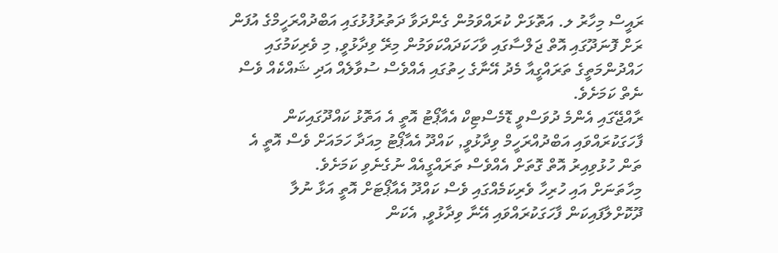ރައީސް މިހާރު ލ. އަތޮޅަށް ކުރައްވަމުން ގެންދަވާ ދަތުރުފުޅުގައި އަބްދުއްރަހީމްގެ އުފަން ރަށް ފޮނަދޫގައި އޮތް ޖަލްސާގައި ވާހަކަދައްކަވަމުން މިރޭ ވިދާޅުވީ, މި ވެރިކަމުގައި ހައްދުންމަތީގެ ތަރައްގީއާ މެދު އޭނާގެ ހިތުގައި އެއްވެސް ސުވާލެއް އަދި ޝައްކެއް ވެސް ނެތް ކަމަށެވެ.
ރާއްޖޭގައި އެންމެ ދުވަސްވީ ޑޮމެސްޓިކް އެއާޕޯޓު އޮތީ އެ އަތޮޅު ކައްދޫގައިކަން ފާހަގަކުރައްވައި އަބްދުއްރަހީމް ވިދާޅުވީ, ކައްދޫ އެއާޕޯޓު މިއަދާ ހަމައަށް ވެސް އޮތީ އެ ތަން ހުޅުވިއިރު އޮތް ގޮތަށް އެއްވެސް ތަރައްގީއެއް ނުގެނެވި ކަމަށެވެ.
މިހާތަނަށް އައި ހުރިހާ ވެރިކަމެއްގައި ވެސް ކައްދޫ އެއާޕޯޓަށް އޮތީ އަޅާ ނުލާ ދޫކޮށްލާފައިކަން ފާހަގަކުރައްވައި އޭނާ ވިދާޅުވީ, އެކަން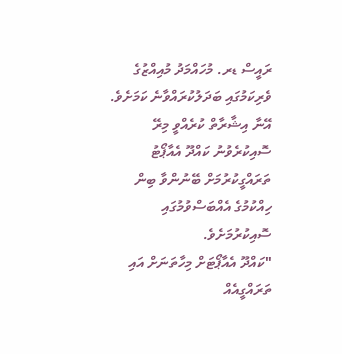ރައީސް ޑރ. މުހައްމަދު މުއިއްޒުގެ ވެރިކަމުގައި ބަދަލުކުރައްވާނެ ކަމަށެވެ.
އޭނާ އިޝާރާތް ކުރެއްވީ މިރޭ ސޮއިކުރެވުނު ކައްދޫ އެއާޕޯޓު ތަރައްގީކުރުމަށް ބޭނުންވާ ބިން ހިއްކުމުގެ އެއްބަސްވުމުގައި ސޮއިކުރުމަށެވެ.
"ކައްދޫ އެއާޕޯޓަށް މިހާތަނަށް އައި ތަރައްގީއެއް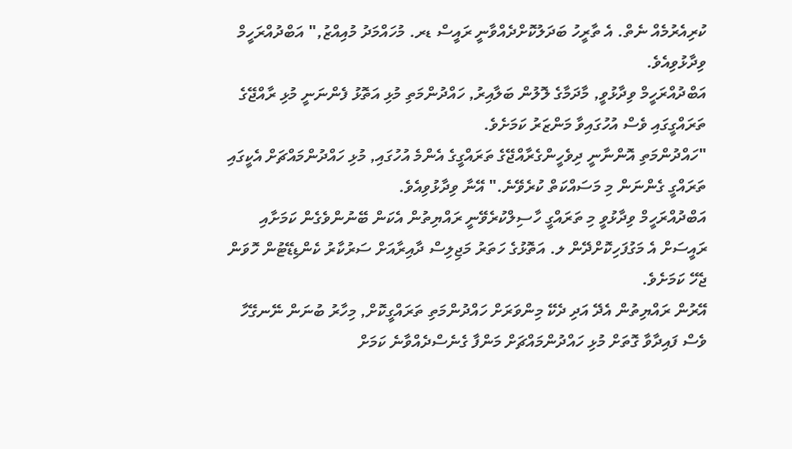ކުރިއެރުމެއް ނެތް. އެ ތާރީހު ބަދަލުކޮށްދެއްވާނީ ރައީސް ޑރ. މުހައްމަދު މުއިއްޒު," އަބްދުއްރަހީމް ވިދާޅުވިއެވެ.
އަބްދުއްރަހީމް ވިދާޅުވީ, މާދަމާގެ ލޮލުން ބަލާއިރު, ހައްދުންމަތި މުޅި އަތޮޅު ފެންނަނީ މުޅި ރާއްޖޭގެ ތަރައްގީގައި ވެސް އުހުގައިވާ މަންޒަރު ކަމަށެވެ.
"ހައްދުންމަތި އޮންނާނީ ދިވެހީންގެރާއްޖޭގެ ތަރައްގީގެ އެންމެ އުހުގައި, މުޅި ހައްދުންމައްޗަށް އެކީގައި ތަރައްގީ ގެންނަން މި މަސައްކަތް ކުރެވޭނެ." އޭނާ ވިދާޅުވިއެވެ.
އަބްދުއްރަހީމް ވިދާޅުވީ މި ތަރައްގީ ހާސިލްކުރެވޭނީ ރައްޔިތުން އެކަން ބޭނުންވެގެން ކަމަށާއި ރައީސަށް އެ މަގުފަހިކޮށްދޭން ލ. އަތޮޅުގެ ހަތަރު މަޖިލިސް ދާއިރާއަށް ސަރުކާރު ކެންޑިޑޭޓުން ހޮވަން ޖެހޭ ކަމަށެވެ.
އޭރުން ރައްޔިތުން އެދޭ އަދި ދެކޭ މިންވަރަށް ހައްދުންމަތި ތަރައްގީކޮށް, މިހާރު ބުނަން ނޭނގޭހާ ވެސް ފައިދާވާ ގޮތަށް މުޅި ހައްދުންމައްޗަށް މަންފާ ގެނެސްދެއްވާނެ ކަމަށް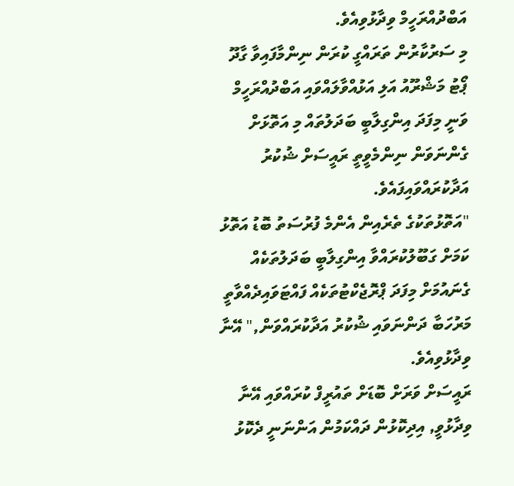އަބްދުއްރަހީމް ވިދާޅުވިއެވެ.
މި ސަރުކާރުން ތަރައްގީ ކުރަން ނިންމާފައިވާ ގާދޫ ޕޯޓު މަޝްރޫއު އަލި އަޅުއްވާލައްވައި އަބްދުއްރަހީމް ވަނީ މިފަދަ އިންގިލާބީ ބަދަލުތައް މި އަތޮޅަށް ގެންނަވަން ނިންމެވީތީ ރައީސަށް ޝުކުރު އަދާކުރައްވައިފައެވެ.
"އަތޮޅުތަކުގެ ތެރެއިން އެންމެ ފުރުސަތު ބޮޑު އަތޮޅު ކަމަށް ގަބޫލުކުރައްވާ އިންގިލާބީ ބަދަލުތަކެއް ގެނައުމަށް މިފަދަ ޕްރޮޖެކްޓުތަކެއް ފައްޓަވައިދެއްވާތީ މަރުހަބާ ދަންނަވައި ޝުކުރު އަދާކުރައްވަން," އޭނާ ވިދާޅުވިއެވެ.
ރައީސަށް ވަރަށް ބޮޑަށް ތައުރީފް ކުރައްވައި އޭނާ ވިދާޅުވީ, އިދިކޮޅުން ދައްކަމުން އަންނަނީ ދެކޮޅު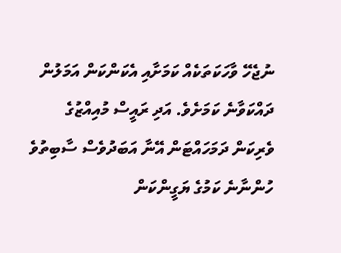ނުޖެހޭ ވާހަކަތަކެއް ކަމަށާއި އެކަންކަން އަމަލުން ދައްކަވާނެ ކަމަށެވެ. އަދި ރައީސް މުއިއްޒުގެ ވެރިކަން ދަމަހައްޓަން އޭނާ އަބަދުވެސް ސާބިތުވެ ހުންނާނެ ކަމުގެ ޔަގީންކަން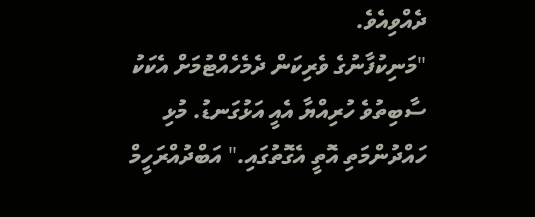ދެއްވިއެވެ.
"މަނިކުފާނުގެ ވެރިކަން ދެމެހެއްޓުމަށް އެކަކު ސާބިތުވެ ހުރިއްޔާ އެއީ އަޅުގަނޑު. މުޅި ހައްދުންމަތި އޮތީ އެގޮތުގައި." އަބްދުއްރަހީމް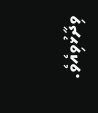ވިދާޅުވިއެވެ.